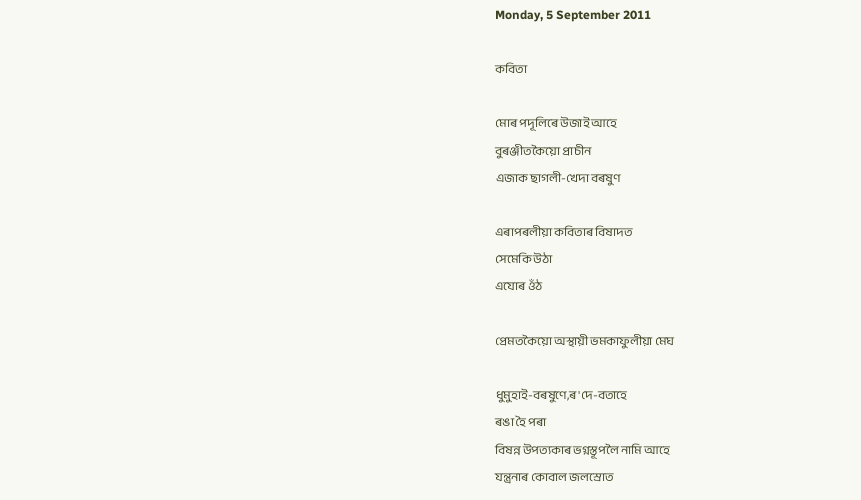Monday, 5 September 2011

কবিতা

মোৰ পদূলিৰে উজাই আহে
বুৰঞ্জীতকৈয়ো প্রাচীন
এজাক ছাগলী-খেদা বৰষুণ

এৰাপৰলীয়া কবিতাৰ বিষাদত
সেমেকি উঠা
এযোৰ ওঁঠ

প্রেমতকৈয়ো অস্থায়ী ভমকাফুলীয়া মেঘ

ধুমুহাই-বৰষুণে,ৰ'দে-বতাহে
ৰঙা হৈ পৰা
বিষন্ন উপত্যকাৰ ভগ্নস্তূপলৈ নামি আহে
যন্ত্রনাৰ কোবাল জলস্রোত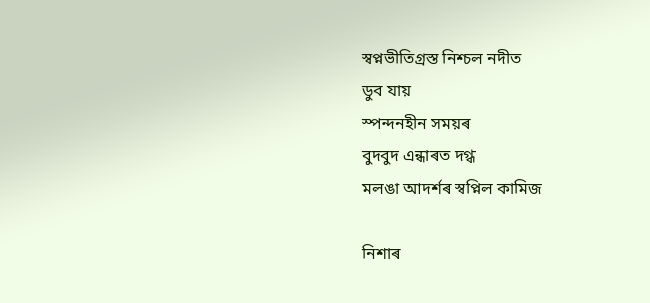স্বপ্নভীতিগ্রস্ত নিশ্চল নদীত
ডুব যায়
স্পন্দনহীন সময়ৰ
বুদবুদ এন্ধাৰত দগ্ধ
মলঙা আদৰ্শৰ স্বপ্নিল কামিজ

নিশাৰ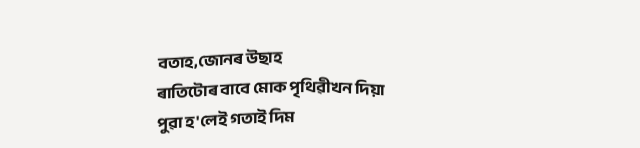বতাহ,জোনৰ উছাহ
ৰাতিটোৰ বাবে মোক পৃথিৱীখন দিয়া
পুৱা হ'লেই গতাই দিম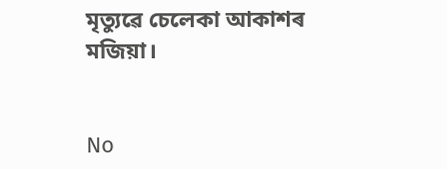মৃত্যুৱে চেলেকা আকাশৰ মজিয়া।


No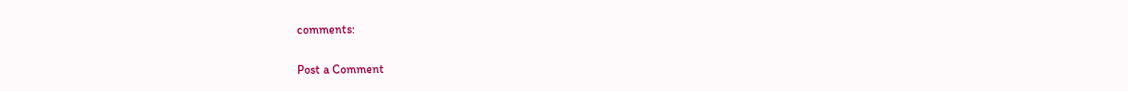comments:

Post a Comment